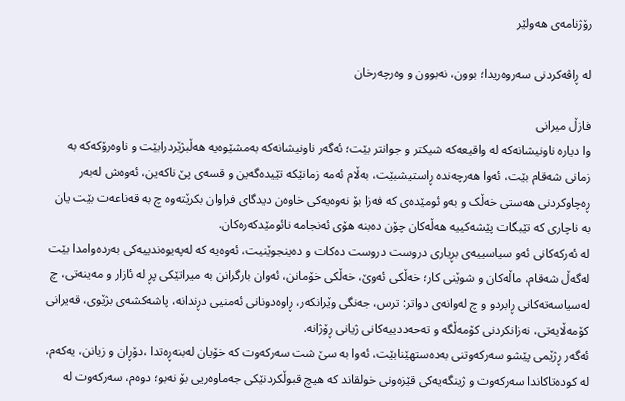رۆژنامەی ھەولێر

لە ڕاڤەکردنی سەروەریدا؛ بوون، نەبوون و وەرچەرخان

فازڵ میرانی
وا دیارە ناونیشانەکە لە واقیعەکە شیکتر و جوانتر بێت؛ ئەگەر ناونیشانەکە بەمشێوەیە هەڵبژێردرابێت و ناوەرۆکەکە بە زمانی شەقام بێت، ئەوا هەرچەندە ڕاستیشبێت، بەڵام ئەمە زمانێکە تێیدەگەین و قسەی پێ ناکەین، ئەوەش لەبەر ڕەچاوکردنی هەستی خەڵک و بەو ئومێدەی کە فەزا بۆ نەوەیەکی خاوەن دیدگای فراوان بکرێتەوە چ بە قەناعەت بێت یان بە ناچاری کە تێبگات پێشەکییە هەڵەکان چۆن دەبنە هۆی ئەنجامە نائومێدکەرەکان.
لە ئەرکەکانی ئەو سیاسییەی بڕیاری دروست دروست دەکات و دەینجوێنیت، ئەوەیە کە لەپەیوەندییەکی بەردەوامدا بێت لەگەڵ شەقام، ماڵەکان و شوێنی کار؛ خەڵکی ئەوێ، خەڵکی خۆمانن، ئەوان بارگرانن بە میراتێکی پڕ لە ئازار و مەینەتی، چ لەسیاسەتەکانی ڕابردو و چ لەوانەی دواتر: ترس، جەنگی وێرانکەر، ڕاوەدونانی ئەمنیی دڕندانە، پاشەکشەی بژێوی، قەیرانی کۆمەڵایەتی، نەزانکردنی کۆمەڵگە و تەحەددییەکانی ژیانی ڕۆژانە.
ئەگەر ڕژێمی پێشو سەرکەوتنی بەدەستهێنابێت، ئەوا بە سێ شت سەرکەوت کە خۆیان لەبنەڕەتدا ،دۆڕان و زیانن، یەکەم، لە کودەتاکاندا سەرکەوت و ژینگەیەکی قێزەونی خولقاند کە هیچ قبوڵکردنێکی جەماوەریی بۆ نەبو؛ دوەم، سەرکەوت لە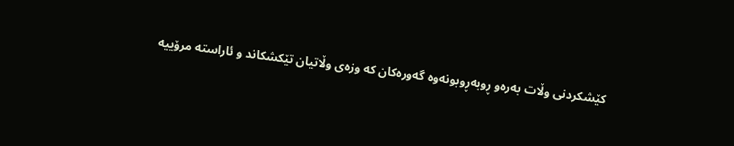کێشکردنی وڵات بەرەو ڕوبەڕوبونەوە گەورەکان کە وزەی وڵاتیان تێکشکاند و ئاراستە مرۆییە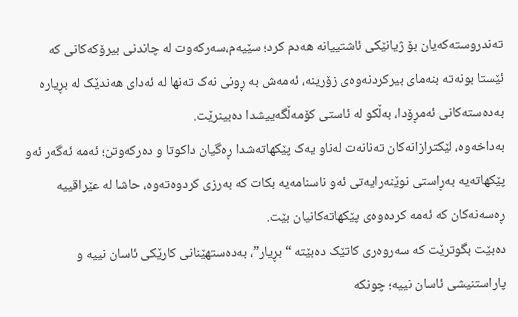تەندروستەکەیان بۆ ژیانێکی ئاشتییانە هەدم کرد؛ سێیەم،سەرکەوت لە چاندنی بیرۆکەکانی کە ئێستا بونەتە بنەمای بیرکردنەوەی زۆرینە، ئەمەش بە ڕونی نەک تەنها لە ئەدای هەندێک لە بڕیارە بەدەستەکانی ئەمڕۆدا، بەڵکو لە ئاستی کۆمەڵگەییشدا دەبینرێت.
بەداخەوە، لێکترازانەکان تەنانەت لەناو یەک پێکهاتەشدا ڕەگیان داکوتا و دەرکەوتن؛ ئەمە ئەگەر ئەو پێکهاتەیە بەڕاستی نوێنەرایەتی ئەو ناسنامەیە بکات کە بەرزی کردوەتەوە، حاشا لە عێراقییە ڕەسەنەکان کە ئەمە کردەوەی پێکهاتەکانیان بێت.
دەبێت بگوترێت کە سەروەری کاتێک دەبێتە “بڕیار”، بەدەستهێنانی کارێکی ئاسان نییە و پاراستنیشی ئاسان نییە؛ چونکە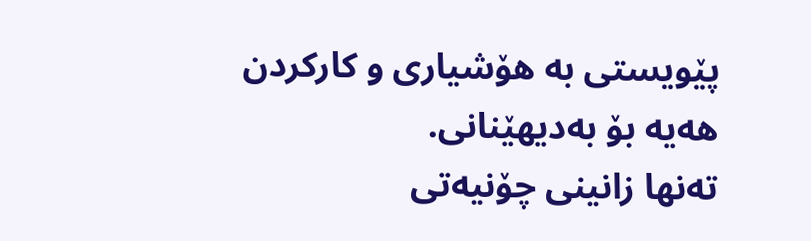پێویستی بە هۆشیاری و کارکردن هەیە بۆ بەدیهێنانی.
تەنها زانینی چۆنیەتی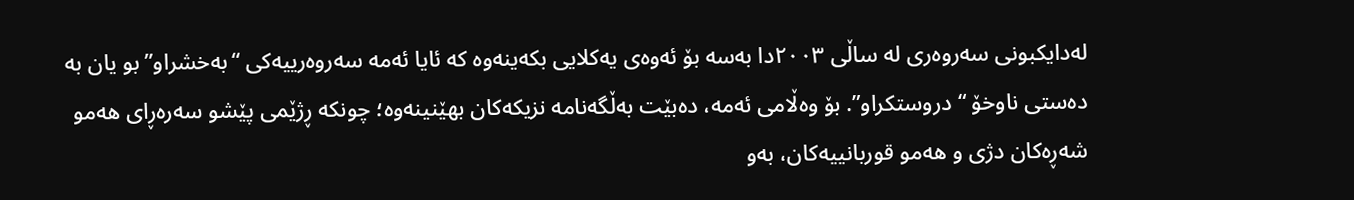لەدایکبونی سەروەری لە ساڵی ٢٠٠٣دا بەسە بۆ ئەوەی یەکلایی بکەینەوە کە ئایا ئەمە سەروەرییەکی “بەخشراو” بو یان بە دەستی ناوخۆ “دروستکراو”. بۆ وەڵامی ئەمە، دەبێت بەڵگەنامە نزیکەکان بهێنینەوە؛ چونکە ڕژێمی پێشو سەرەڕای هەمو شەڕەکان دژی و هەمو قوربانییەکان، بەو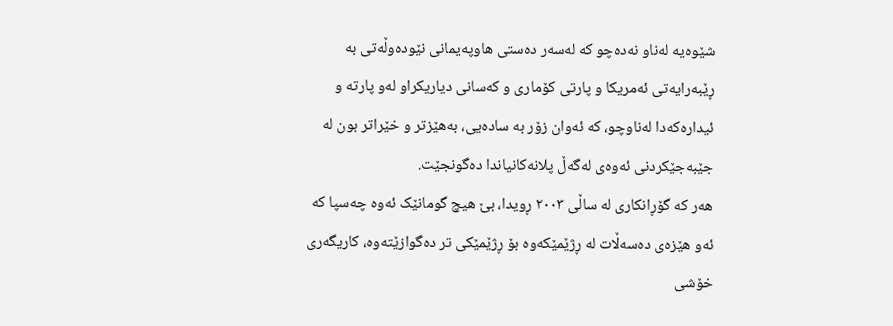شێوەیە لەناو نەدەچو کە لەسەر دەستی هاوپەیمانی نێودەوڵەتی بە ڕێبەرایەتی ئەمریکا و پارتی کۆماری و کەسانی دیاریکراو لەو پارتە و ئیدارەکەدا لەناوچو، کە ئەوان زۆر بە سادەیی، بەهێزتر و خێراتر بون لە جێبەجێکردنی ئەوەی لەگەڵ پلانەکانیاندا دەگونجێت.
هەر کە گۆڕانکاری لە ساڵی ٢٠٠٣ ڕویدا، بێ هیچ گومانێک ئەوە چەسپا کە ئەو هێزەی دەسەڵات لە ڕژێمێکەوە بۆ ڕژێمێکی تر دەگوازێتەوە، کاریگەری خۆشی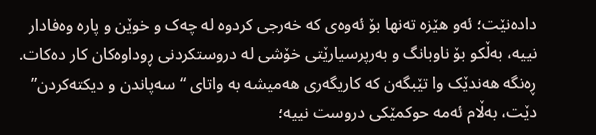دادەنێت؛ ئەو هێزە تەنها بۆ ئەوەی کە خەرجی کردوە لە چەک و خوێن و پارە وەفادار نییە، بەڵکو بۆ ناوبانگ و بەرپرسیارێتی خۆشی لە دروستکردنی ڕوداوەکان کار دەکات. ڕەنگە هەندێک وا تێبگەن کە کاریگەری هەمیشە بە واتای “سەپاندن و دیکتەکردن” دێت، بەڵام ئەمە حوکمێکی دروست نییە؛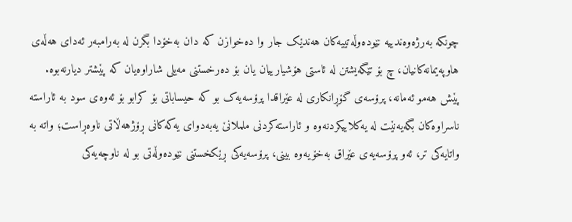چونکە بەرژەوەندییە نێودەوڵەتییەکان هەندێک جار وا دەخوازن کە دان بەخۆدا بگرن لە بەرامبەر ئەدای هەڵەی هاوپەیمانەکانیان، چ بۆ تێگەیشتن لە ئاستی هۆشیارییان یان بۆ دەرخستنی مەیلی شاراوەیان کە پێشتر دیارنەبوە.
پێش هەمو ئەمانە، پرۆسەی گۆڕانکاری لە عێراقدا پرۆسەیەک بو کە حیساباتی بۆ کرابو بۆ ئەوەی سود بە ئاراستە ناسراوەکان بگەیەنێت لە یەکلاییکردنەوە و ئاراستەکردنی ململانێ یەبەدوای یەکەکانی ڕۆژهەڵاتی ناوەڕاست؛ واتە بە واتایەکی تر، ئەو پرۆسەیەی عێراق بەخۆیەوە بینی، پرۆسەیەکی ڕێکخستنی نێودەوڵەتی بو لە ناوچەیەکی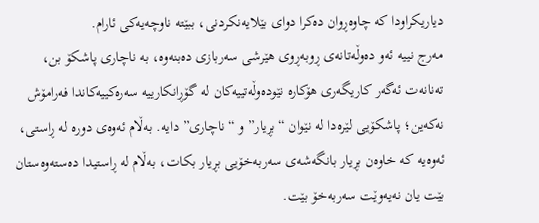دیاریکراودا کە چاوەڕوان دەکرا دوای بێلایەنکردنی، ببێتە ناوچەیەکی ئارام.
مەرج نییە ئەو دەوڵەتانەی ڕوبەڕوی هێرشی سەربازی دەبنەوە، بە ناچاری پاشکۆ بن، تەنانەت ئەگەر کاریگەری هۆکارە نێودەوڵەتییەکان لە گۆڕانکارییە سەرەکییەکاندا فەرامۆش نەکەین؛ پاشکۆیی لێرەدا لە نێوان “بڕیار” و “ناچاری” دایە. بەڵام ئەوەی دورە لە ڕاستی، ئەوەیە کە خاوەن بڕیار بانگەشەی سەربەخۆیی بڕیار بکات، بەڵام لە ڕاستیدا دەستەوەستان بێت یان نەیەوێت سەربەخۆ بێت.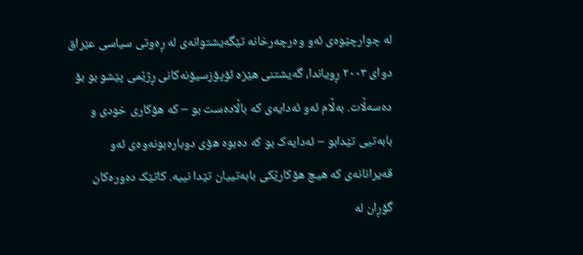لە چوارچێوەی ئەو وەرچەرخانە تێگەیشتوانەی لە ڕەوتی سیاسی عێراق دوای ٢٠٠٣ ڕویاندا، گەیشتنی هێزە ئۆپۆزسیۆنەکانی ڕژێمی پێشو بو بۆ دەسەڵات. بەڵام ئەو ئەدایەی کە باڵادەست بو – کە هۆکاری خودی و بابەتیی تێدابو – ئەدایەک بو کە دەبوە هۆی دوبارەبونەوەی ئەو قەیرانانەی کە هیچ هۆکارێکی بابەتییان تێدا نییە. کاتێک دەورەکان گۆڕان لە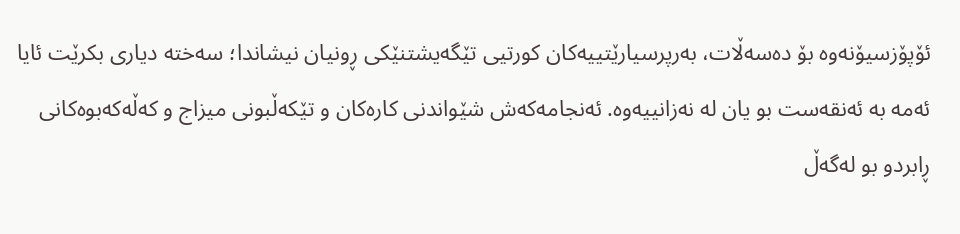ئۆپۆزسیۆنەوە بۆ دەسەڵات، بەرپرسیارێتییەکان کورتیی تێگەیشتنێکی ڕونیان نیشاندا؛ سەختە دیاری بکرێت ئایا ئەمە بە ئەنقەست بو یان لە نەزانییەوە. ئەنجامەکەش شێواندنی کارەکان و تێکەڵبونی میزاج و کەڵەکەبوەکانی ڕابردو بو لەگەڵ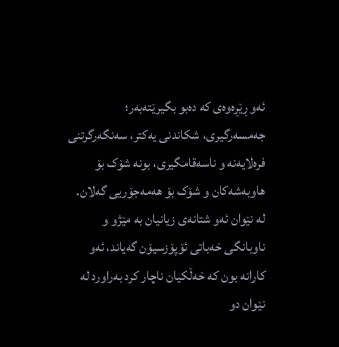ئەو ڕێڕەوەی کە دەبو بگیرێتەبەر؛ جەمسەرگیری، شکاندنی یەکتر، سەنگەرگرتنی فرەلایەنە و ناسەقامگیری، بونە شۆک بۆ هاوبەشەکان و شۆک بۆ هەمەجۆریی گەلان.
لە نێوان ئەو شتانەی زیانیان بە مێژو و ناوبانگی خەباتی ئۆپۆزسیۆن گەیاند، ئەو کارانە بون کە خەڵکیان ناچار کرد بەراورد لە نێوان دو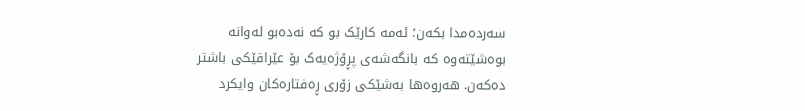سەردەمدا بکەن؛ ئەمە کارێک بو کە نەدەبو لەوانە بوەشێتەوە کە بانگەشەی پڕۆژەیەک بۆ عێراقێکی باشتر دەکەن. هەروەها بەشێکی زۆری ڕەفتارەکان وایکرد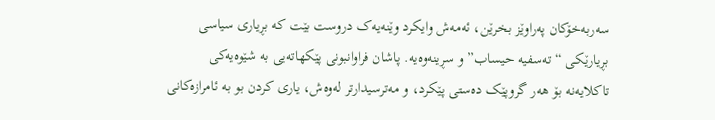سەربەخۆکان پەراوێز بخرێن، ئەمەش وایکرد وێنەیەک دروست بێت کە بڕیاری سیاسی بڕیارێکی “تەسفیە حیساب” و سڕینەوەیە. پاشان فراوانبونی پێکهاتەیی بە شێوەیەکی تاکلایەنە بۆ هەر گروپێک دەستی پێکرد، و مەترسیدارتر لەوەش، یاری کردن بو بە ئامرازەکانی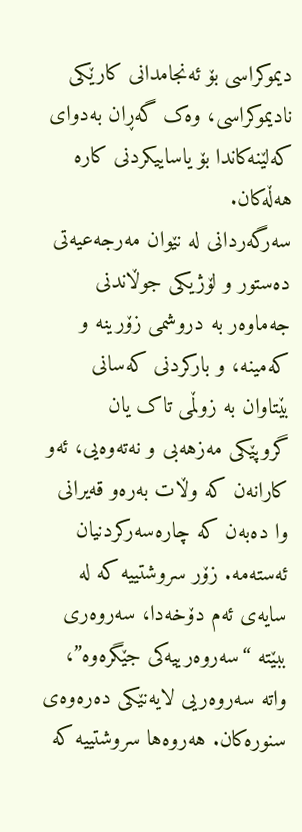دیموکراسی بۆ ئەنجامدانی کارێکی نادیموکراسی، وەک گەڕان بەدوای کەلێنەکاندا بۆ یاساییکردنی کارە هەڵەکان.
سەرگەردانی لە نێوان مەرجەعیەتی دەستور و لۆژیکی جوڵاندنی جەماوەر بە دروشمی زۆرینە و کەمینە، و بارکردنی کەسانی بێتاوان بە زوڵمی تاک یان گروپێکی مەزهەبی و نەتەوەیی، ئەو کارانەن کە وڵات بەرەو قەیرانی وا دەبەن کە چارەسەرکردنیان ئەستەمە. زۆر سروشتییە کە لە سایەی ئەم دۆخەدا، سەروەری ببێتە “سەروەرییەکی جێگرەوە”، واتە سەروەریی لایەنێکی دەرەوەی سنورەکان. هەروەها سروشتییە کە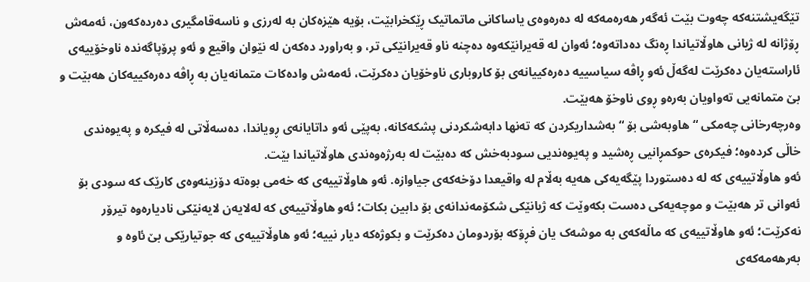تێگەیشتنەکە چەوت بێت ئەگەر هەرەمەکە لە دەرەوەی یاساکانی ماتماتیک ڕێکخرابێت، بۆیە هێزەکان بە لەرزی و ناسەقامگیری دەردەکەون، ئەمەش ڕۆژانە لە ژیانی هاوڵاتیاندا ڕەنگ دەداتەوە؛ ئەوان لە قەیرانێکەوە دەچنە ناو قەیرانێکی تر، و بەراورد دەکەن لە نێوان واقیع و ئەو پرۆپاگەندە ناوخۆییەی ئاراستەیان دەکرێت لەگەڵ ئەو ڕاڤە سیاسییە دەرەکییانەی بۆ کاروباری ناوخۆیان دەکرێت، ئەمەش وادەکات متمانەیان بە ڕاڤە دەرەکییەکان هەبێت و بێ متمانەیی تەواویان بەرەو ڕوی ناوخۆ هەبێت.
وەرچەرخانی چەمکی “هاوبەشی بۆ “بەشداریکردن کە تەنها دابەشکردنی پشکەکانە، بەپێی ئەو داتایانەی ڕویاندا، دەسەڵاتی لە فیکرە و پەیوەندی خاڵی کردەوە؛ فیکرەی حوکمڕانیی ڕەشید و پەیوەندیی سودبەخش کە دەبێت لە بەرژەوەندی هاوڵاتیاندا بێت.
ئەو هاوڵاتییەی کە لە دەستوردا پێگەیەکی هەیە بەڵام لە واقیعدا دۆخەکەی جیاوازە. ئەو هاوڵاتییەی کە خەمی بوەتە دۆزینەوەی کارێک کە سودی بۆ ئەوانی تر هەبێت و موچەیەکی دەست بکەوێت کە ژیانێکی شکۆمەندانەی بۆ دابین بکات؛ ئەو هاوڵاتییەی کە لەلایەن لایەنێکی نادیارەوە تیرۆر نەکرێت؛ ئەو هاوڵاتییەی کە ماڵەکەی بە موشەک یان فڕۆکە بۆردومان دەکرێت و بکوژەکە دیار نییە؛ ئەو هاوڵاتییەی کە جوتیارێکی بێ ئاوە و بەرهەمەکەی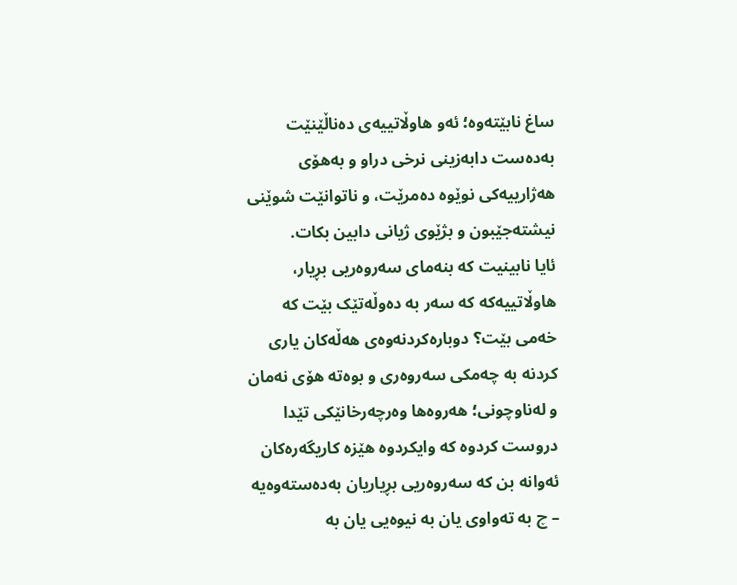ساغ نابێتەوە؛ ئەو هاوڵاتییەی دەناڵێنێت بەدەست دابەزینی نرخی دراو و بەهۆی هەژارییەکی نوێوە دەمرێت، و ناتوانێت شوێنی نیشتەجێبون و بژێوی ژیانی دابین بکات.
ئایا نابینیت کە بنەمای سەروەریی بڕیار، هاوڵاتییەکە کە سەر بە دەوڵەتێک بێت کە خەمی بێت؟ دوبارەکردنەوەی هەڵەکان یاری کردنە بە چەمکی سەروەری و بوەتە هۆی نەمان و لەناوچونی؛ هەروەها وەرچەرخانێکی تێدا دروست کردوە کە وایکردوە هێزە کاریگەرەکان ئەوانە بن کە سەروەریی بڕیاریان بەدەستەوەیە – چ بە تەواوی یان بە نیوەیی یان بە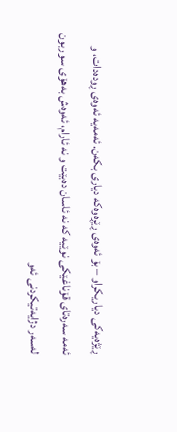ڕێژەیەکی دیاریکراو – بۆ ئەوەی ڕێڕەوەکە دیاری بکەن. ئەمەیە ئەوەی ڕودەدات، و ئەمە سەرەتای قۆناغێکی نوێیە کە نە ئاسان دەبێت و نە ئارام، ئەوەش بەهۆی سوربون لەسەر دژایەتیکردنی ئەو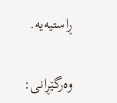ڕاستیەیە.

وەرگێڕانی: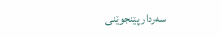سەردار پێنجوێنی